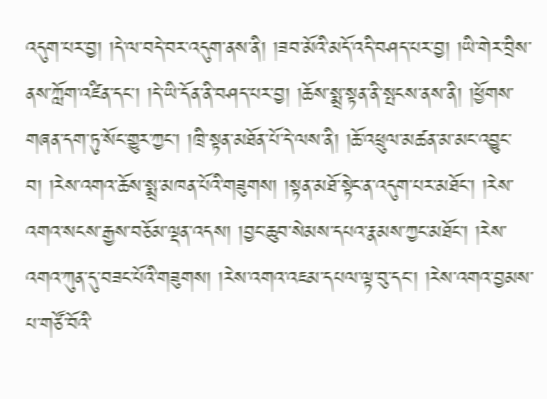འདུག་པར་བྱ། །དེ་ལ་བདེ་བར་འདུག་ནས་ནི། །ཟབ་མོའི་མདོ་འདི་བཤད་པར་བྱ། །ཡི་གེར་བྲིས་ནས་ཀློག་འཛིན་དང་། །དེ་ཡི་དོན་ནི་བཤད་པར་བྱ། །ཆོས་སྨྲ་སྟན་ནི་སྤངས་ནས་ནི། །ཕྱོགས་གཞན་དག་ཏུ་སོང་གྱུར་ཀྱང་། །ཁྲི་སྟན་མཐོན་པོ་དེ་ལས་ནི། །ཆོ་འཕྲུལ་མཚན་མ་མང་འབྱུང་བ། །རེས་འགའ་ཆོས་སྨྲ་མཁན་པོའི་གཟུགས། །སྟན་མཐོ་སྟེང་ན་འདུག་པར་མཐོང་། །རེས་འགའ་སངས་རྒྱས་བཅོམ་ལྡན་འདས། །བྱང་ཆུབ་སེམས་དཔའ་རྣམས་ཀྱང་མཐོང་། །རེས་འགའ་ཀུན་དུ་བཟང་པོའི་གཟུགས། །རེས་འགའ་འཇམ་དཔལ་ལྟ་བུ་དང་། །རེས་འགའ་བྱམས་པ་གཙོ་བོའི་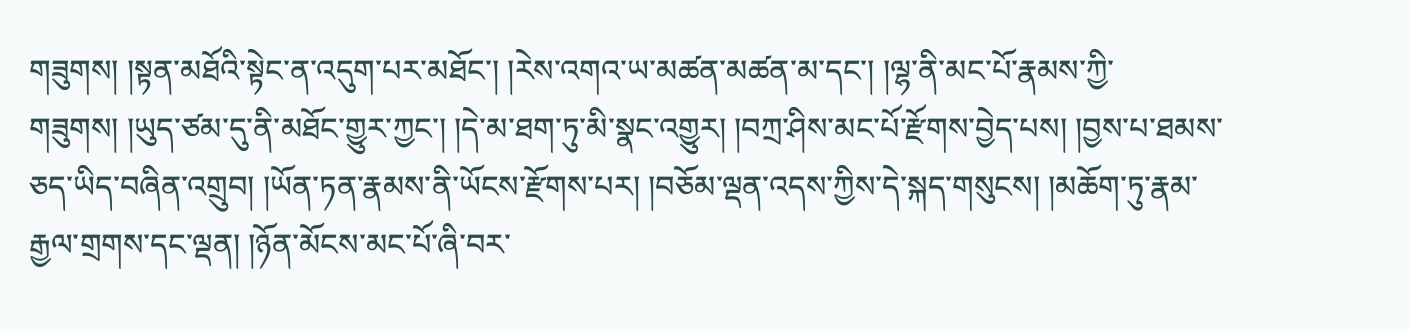གཟུགས། །སྟན་མཐོའི་སྟེང་ན་འདུག་པར་མཐོང་། །རེས་འགའ་ཡ་མཚན་མཚན་མ་དང་། །ལྷ་ནི་མང་པོ་རྣམས་ཀྱི་གཟུགས། །ཡུད་ཙམ་དུ་ནི་མཐོང་གྱུར་ཀྱང་། །དེ་མ་ཐག་ཏུ་མི་སྣང་འགྱུར། །བཀྲ་ཤིས་མང་པོ་རྫོགས་བྱེད་པས། །བྱས་པ་ཐམས་ཅད་ཡིད་བཞིན་འགྲུབ། །ཡོན་ཏན་རྣམས་ནི་ཡོངས་རྫོགས་པར། །བཅོམ་ལྡན་འདས་ཀྱིས་དེ་སྐད་གསུངས། །མཆོག་ཏུ་རྣམ་རྒྱལ་གྲགས་དང་ལྡན། །ཉོན་མོངས་མང་པོ་ཞི་བར་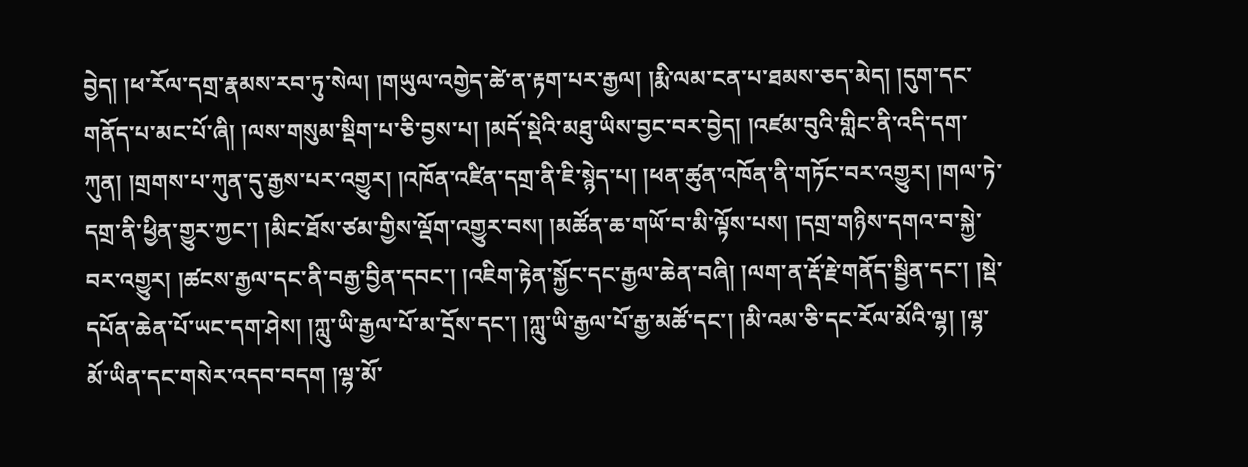བྱེད། །ཕ་རོལ་དགྲ་རྣམས་རབ་ཏུ་སེལ། །གཡུལ་འགྱེད་ཚེ་ན་རྟག་པར་རྒྱལ། །རྨི་ལམ་ངན་པ་ཐམས་ཅད་མེད། །དུག་དང་གནོད་པ་མང་པོ་ཞི། །ལས་གསུམ་སྡིག་པ་ཅི་བྱས་པ། །མདོ་སྡེའི་མཐུ་ཡིས་བྱང་བར་བྱེད། །འཛམ་བུའི་གླིང་ནི་འདི་དག་ཀུན། །གྲགས་པ་ཀུན་དུ་རྒྱས་པར་འགྱུར། །འཁོན་འཛིན་དགྲ་ནི་ཇི་སྙེད་པ། །ཕན་ཚུན་འཁོན་ནི་གཏོང་བར་འགྱུར། །གལ་ཏེ་དགྲ་ནི་ཕྱིན་གྱུར་ཀྱང་། །མིང་ཐོས་ཙམ་གྱིས་ལྡོག་འགྱུར་བས། །མཚོན་ཆ་གཡོ་བ་མི་ལྟོས་པས། །དགྲ་གཉིས་དགའ་བ་སྐྱེ་བར་འགྱུར། །ཚངས་རྒྱལ་དང་ནི་བརྒྱ་བྱིན་དབང་། །འཇིག་རྟེན་སྐྱོང་དང་རྒྱལ་ཆེན་བཞི། །ལག་ན་རྡོ་རྗེ་གནོད་སྦྱིན་དང་། །སྡེ་དཔོན་ཆེན་པོ་ཡང་དག་ཤེས། །ཀླུ་ཡི་རྒྱལ་པོ་མ་དྲོས་དང་། །ཀླུ་ཡི་རྒྱལ་པོ་རྒྱ་མཚོ་དང་། །མི་འམ་ཅི་དང་རོལ་མོའི་ལྷ། །ལྷ་མོ་ཡིན་དང་གསེར་འདབ་བདག །ལྷ་མོ་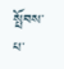སྤོབས་པ་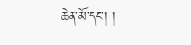ཆེན་མོ་དང་། །